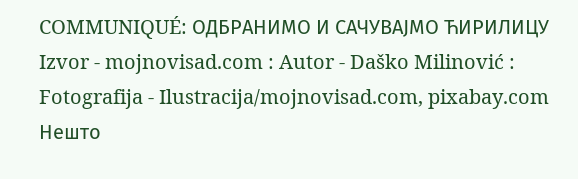COMMUNIQUÉ: ОДБРАНИМО И САЧУВАЈМО ЋИРИЛИЦУ
Izvor - mojnovisad.com : Autor - Daško Milinović : Fotografija - Ilustracija/mojnovisad.com, pixabay.com
Нешто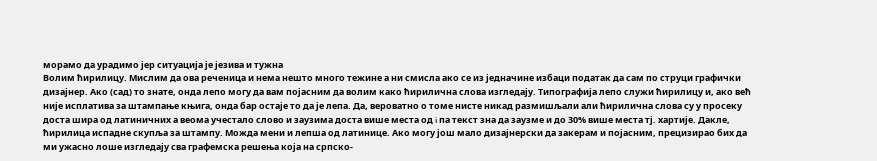морамо да урадимо јер ситуација је језива и тужна
Волим ћирилицу. Мислим да ова реченица и нема нешто много тежине а ни смисла ако се из једначине избаци податак да сам по струци графички дизајнер. Ако (сад) то знате, онда лепо могу да вам појасним да волим како ћирилична слова изгледају. Типографија лепо служи ћирилицу и, ако већ није исплатива за штампање књига, онда бар остаје то да је лепа. Да, вероватно о томе нисте никад размишљали али ћирилична слова су у просеку доста шира од латиничних а веома учестало слово и заузима доста више места од i па текст зна да заузме и до 30% више места тј. хартије. Дакле, ћирилица испадне скупља за штампу. Можда мени и лепша од латинице. Ако могу још мало дизајнерски да закерам и појасним, прецизирао бих да ми ужасно лоше изгледају сва графемска решења која на српско-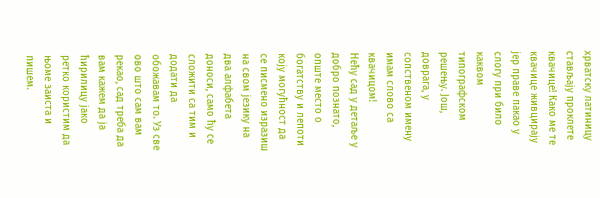хрватску латиницу стављају проклете квачице! Како ме те квачице живцирају јер праве пакао у слогу при било каквом типографском решењу. Још, доврага, у сопственом имену имам слово са квачицом!
Нећу сад у детаље у добро познато, опште место о богатству и лепоти коју могућност да се писмено изразиш на свом језику на два алфабета доноси, само ћу се сложити са тим и додати да обожавам то. Уз све ово што сам вам рекао, сад треба да вам кажем да ја ћирилицу јако ретко користим да њоме заиста и пишем.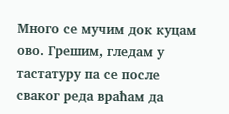Много се мучим док куцам ово. Грешим, гледам у тастатуру па се после сваког реда враћам да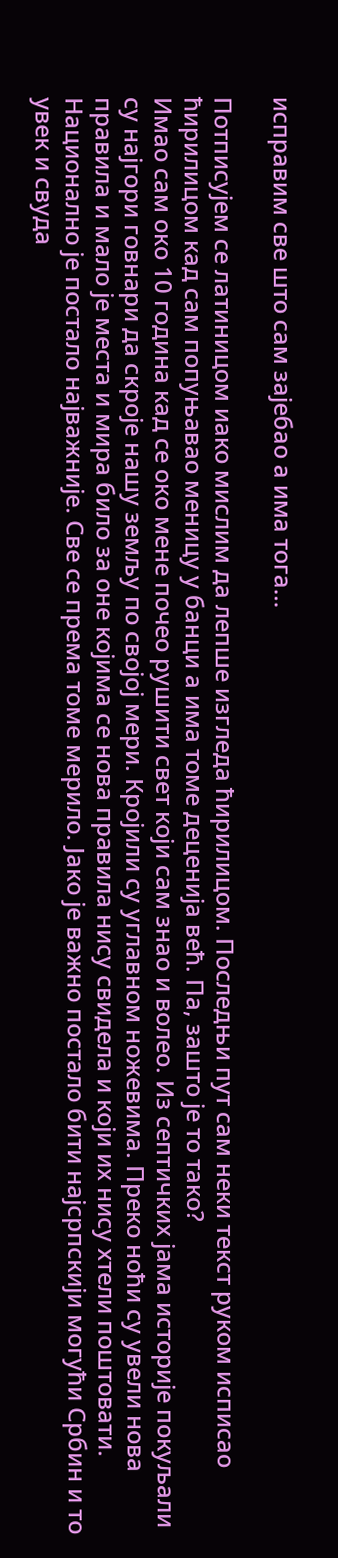исправим све што сам зајебао а има тога…

Потписујем се латиницом иако мислим да лепше изгледа ћирилицом. Последњи пут сам неки текст руком исписао ћирилицом кад сам попуњавао меницу у банци а има томе деценија већ. Па, зашто је то тако?
Имао сам око 10 година кад се око мене почео рушити свет који сам знао и волео. Из септичких јама историје покуљали су најгори говнари да скроје нашу земљу по својој мери. Кројили су углавном ножевима. Преко ноћи су увели нова правила и мало је места и мира било за оне којима се нова правила нису свидела и који их нису хтели поштовати. Национално је постало најважније. Све се према томе мерило. Јако је важно постало бити најсрпскији могући Србин и то увек и свуда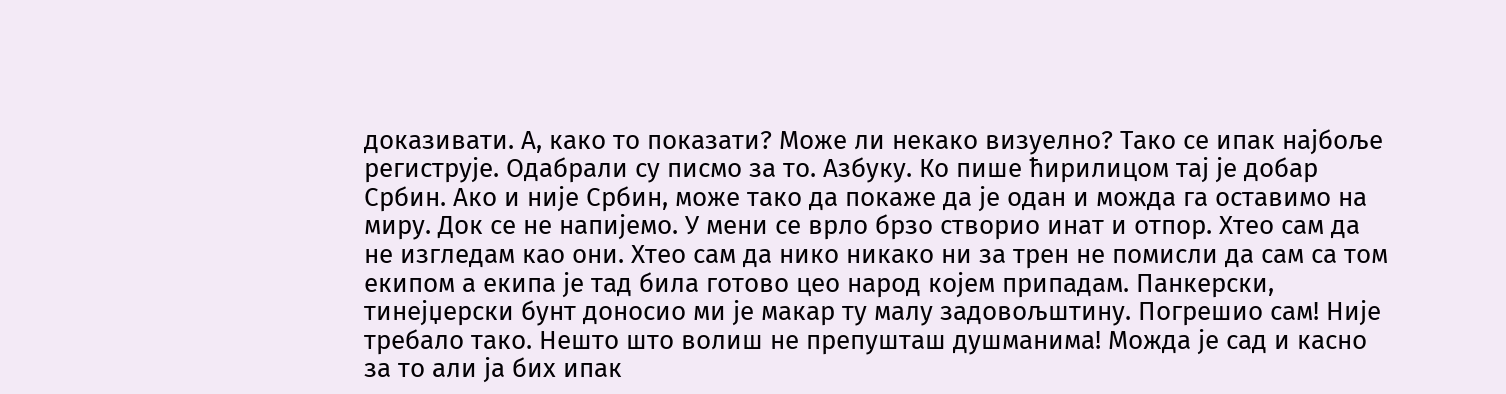доказивати. А, како то показати? Може ли некако визуелно? Тако се ипак најбоље региструје. Одабрали су писмо за то. Азбуку. Ко пише ћирилицом тај је добар Србин. Ако и није Србин, може тако да покаже да је одан и можда га оставимо на миру. Док се не напијемо. У мени се врло брзо створио инат и отпор. Хтео сам да не изгледам као они. Хтео сам да нико никако ни за трен не помисли да сам са том екипом а екипа је тад била готово цео народ којем припадам. Панкерски, тинејџерски бунт доносио ми је макар ту малу задовољштину. Погрешио сам! Није требало тако. Нешто што волиш не препушташ душманима! Можда је сад и касно за то али ја бих ипак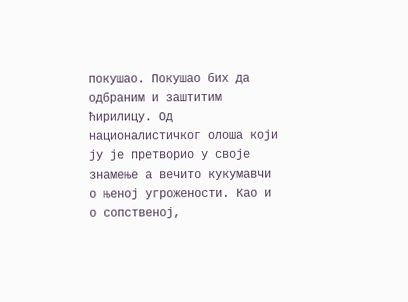покушао. Покушао бих да одбраним и заштитим ћирилицу. Од националистичког олоша који ју је претворио у своје знамење а вечито кукумавчи о њеној угрожености. Као и о сопственој,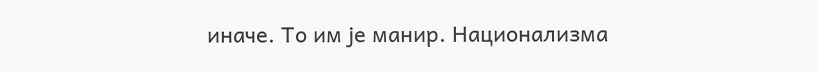иначе. То им је манир. Национализма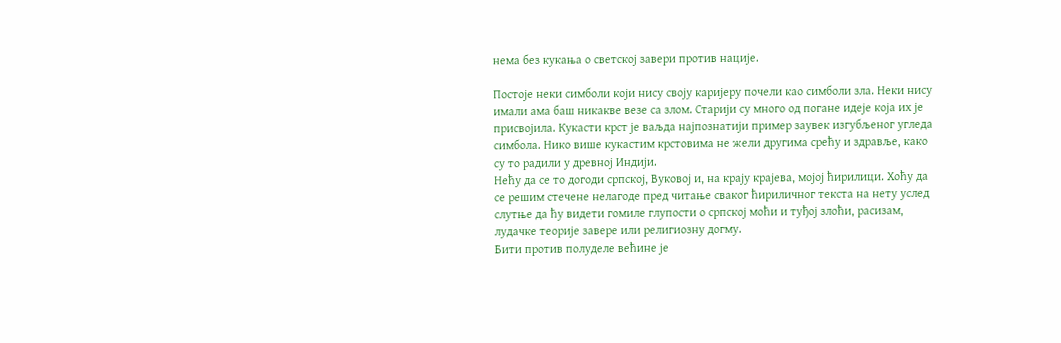нема без кукања о светској завери против нације.

Постоје неки симболи који нису своју каријеру почели као симболи зла. Неки нису имали ама баш никакве везе са злом. Старији су много од погане идеје која их је присвојила. Кукасти крст је ваљда најпознатији пример заувек изгубљеног угледа симбола. Нико више кукастим крстовима не жели другима срећу и здравље, како су то радили у древној Индији.
Нећу да се то догоди српској, Вуковој и, на крају крајева, мојој ћирилици. Хоћу да се решим стечене нелагоде пред читање сваког ћириличног текста на нету услед слутње да ћу видети гомиле глупости о српској моћи и туђој злоћи, расизам, лудачке теорије завере или религиозну догму.
Бити против полуделе већине је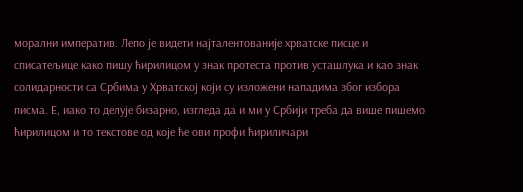морални императив. Лепо је видети најталентованије хрватске писце и списатељице како пишу ћирилицом у знак протеста против усташлука и као знак солидарности са Србима у Хрватској који су изложени нападима због избора писма. Е, иако то делује бизарно, изгледа да и ми у Србији треба да више пишемо ћирилицом и то текстове од које ће ови профи ћириличари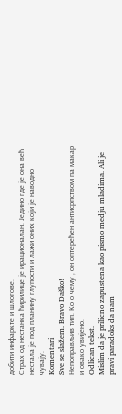добити инфаркте и шлогове.
Страх од нестанка ћирилице је ирационалан. Једино где је она већ нестала је под планину глупости и лажи оних који је наводно чувају.
Komentari
Sve se slažem. Bravo Daško!
Непоправљив тип. Ко о чему , он оптерећен антисрпством па макар и овако увијено.
Odlican tekst.
Mislim da je prilicno zapustena kao pismo medju mladima. Ali je pravi paradoks da nam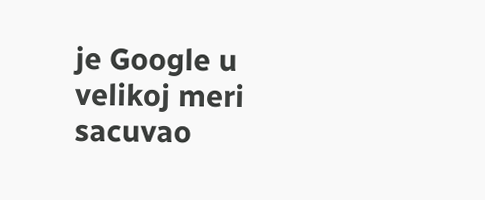je Google u velikoj meri sacuvao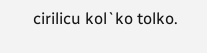cirilicu kol`ko tolko.